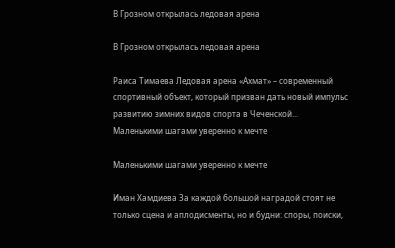В Грозном открылась ледовая арена

В Грозном открылась ледовая арена

Раиса Тимаева Ледовая арена «Ахмат» – современный спортивный объект, который призван дать новый импульс развитию зимних видов спорта в Чеченской...
Маленькими шагами уверенно к мечте

Маленькими шагами уверенно к мечте

Иман Хамдиева За каждой большой наградой стоят не только сцена и аплодисменты, но и будни: споры, поиски,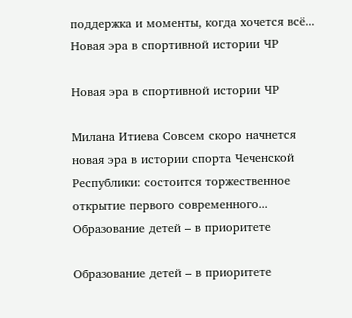поддержка и моменты, когда хочется всё...
Новая эра в спортивной истории ЧР

Новая эра в спортивной истории ЧР

Милана Итиева Совсем скоро начнется новая эра в истории спорта Чеченской Республики: состоится торжественное открытие первого современного...
Образование детей – в приоритете

Образование детей – в приоритете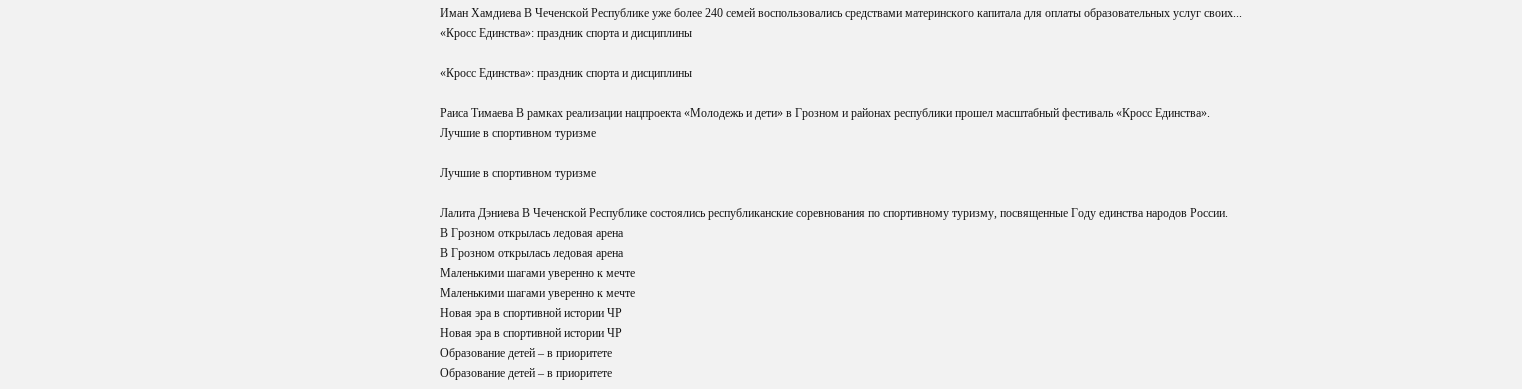Иман Хамдиева В Чеченской Республике уже более 240 семей воспользовались средствами материнского капитала для оплаты образовательных услуг своих...
«Кросс Единства»: праздник спорта и дисциплины

«Кросс Единства»: праздник спорта и дисциплины

Раиса Тимаева В рамках реализации нацпроекта «Молодежь и дети» в Грозном и районах республики прошел масштабный фестиваль «Кросс Единства».
Лучшие в спортивном туризме

Лучшие в спортивном туризме

Лалита Дэниева В Чеченской Республике состоялись республиканские соревнования по спортивному туризму, посвященные Году единства народов России.
В Грозном открылась ледовая арена
В Грозном открылась ледовая арена
Маленькими шагами уверенно к мечте
Маленькими шагами уверенно к мечте
Новая эра в спортивной истории ЧР
Новая эра в спортивной истории ЧР
Образование детей – в приоритете
Образование детей – в приоритете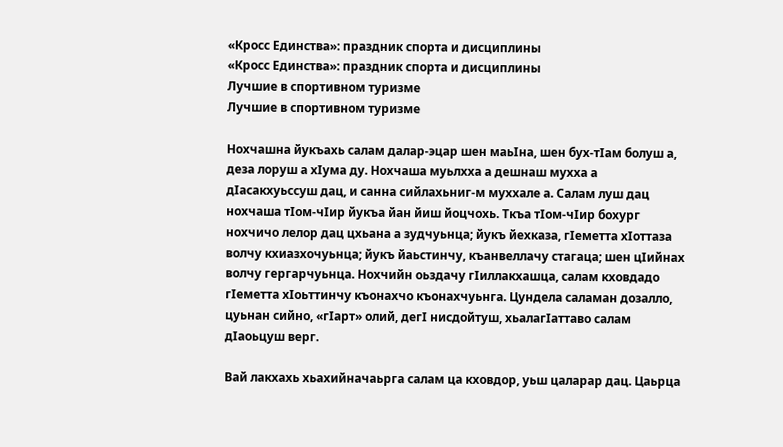«Кросс Единства»: праздник спорта и дисциплины
«Кросс Единства»: праздник спорта и дисциплины
Лучшие в спортивном туризме
Лучшие в спортивном туризме

Нохчашна йукъахь салам далар-эцар шен маьIна, шен бух-тIам болуш а, деза лоруш а хIума ду. Нохчаша муьлхха а дешнаш мухха а дIасакхуьссуш дац, и санна сийлахьниг-м муххале а. Салам луш дац нохчаша тIом-чIир йукъа йан йиш йоцчохь. Ткъа тIом-чIир бохург нохчичо лелор дац цхьана а зудчуьнца; йукъ йехказа, гIеметта хIоттаза волчу кхиазхочуьнца; йукъ йаьстинчу, къанвеллачу стагаца; шен цIийнах волчу гергарчуьнца. Нохчийн оьздачу гIиллакхашца, салам кховдадо гIеметта хIоьттинчу къонахчо къонахчуьнга. Цундела саламан дозалло, цуьнан сийно, «гIарт» олий, дегI нисдойтуш, хьалагIаттаво салам дIаоьцуш верг.

Вай лакхахь хьахийначаьрга салам ца кховдор, уьш цаларар дац. Цаьрца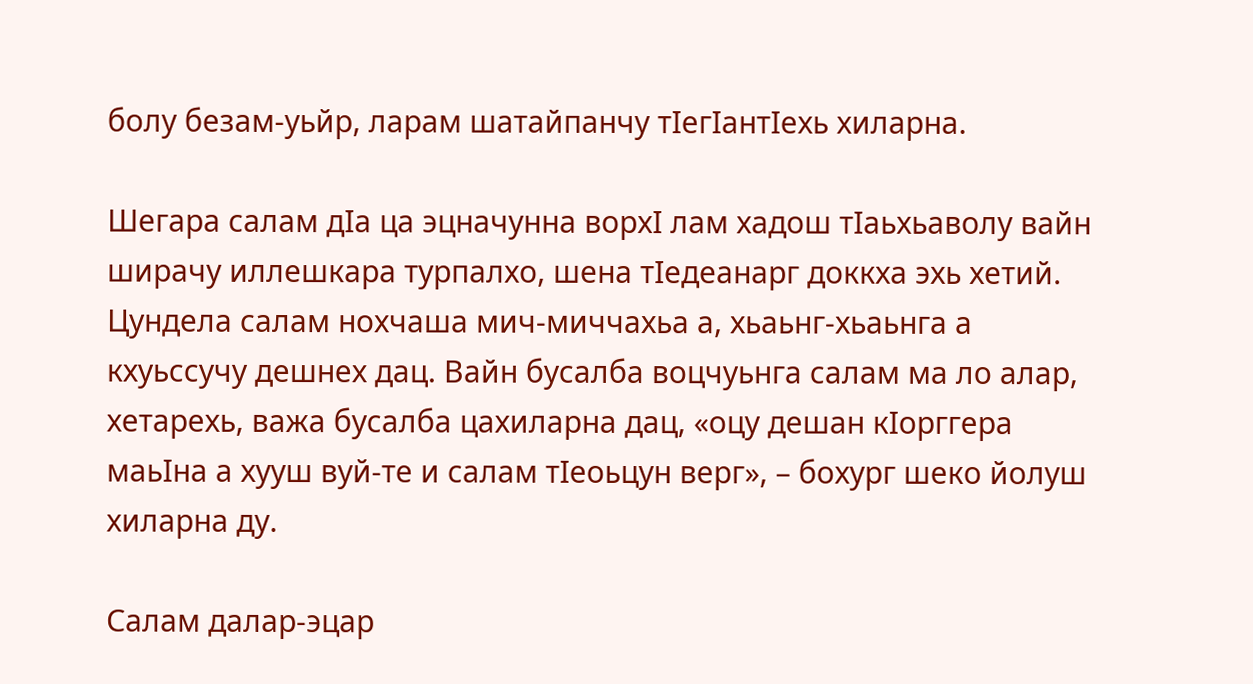болу безам-уьйр, ларам шатайпанчу тIегIантIехь хиларна.

Шегара салам дIа ца эцначунна ворхI лам хадош тIаьхьаволу вайн ширачу иллешкара турпалхо, шена тIедеанарг доккха эхь хетий. Цундела салам нохчаша мич-миччахьа а, хьаьнг-хьаьнга а кхуьссучу дешнех дац. Вайн бусалба воцчуьнга салам ма ло алар, хетарехь, важа бусалба цахиларна дац, «оцу дешан кIорггера маьIна а хууш вуй-те и салам тIеоьцун верг», – бохург шеко йолуш хиларна ду.

Салам далар-эцар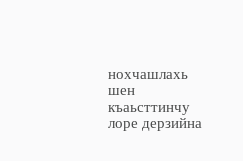нохчашлахь шен къаьсттинчу лоре дерзийна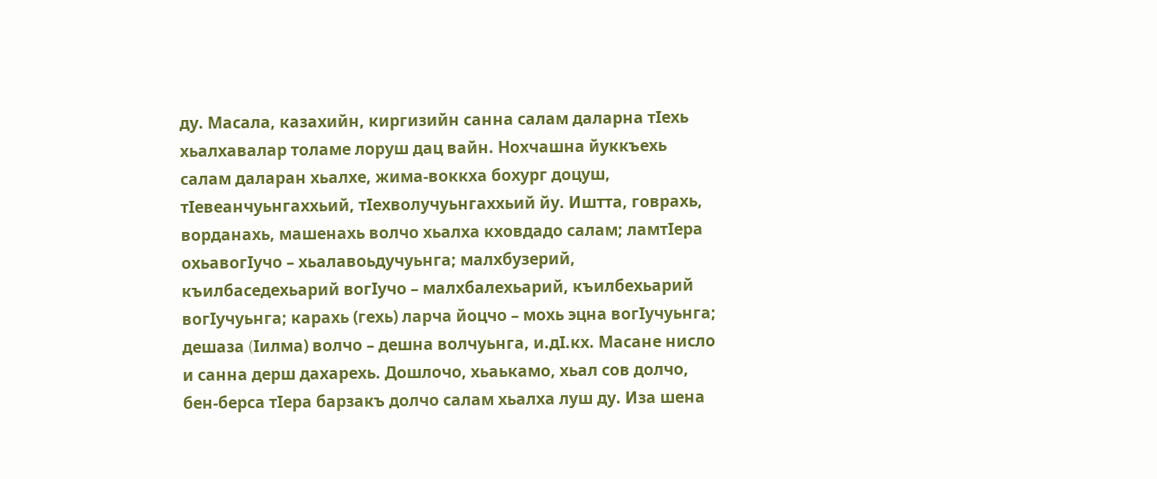ду. Масала, казахийн, киргизийн санна салам даларна тIехь хьалхавалар толаме лоруш дац вайн. Нохчашна йуккъехь салам даларан хьалхе, жима-воккха бохург доцуш, тIевеанчуьнгаххьий, тIехволучуьнгаххьий йу. Иштта, говрахь, ворданахь, машенахь волчо хьалха кховдадо салам; ламтIера охьавогIучо – хьалавоьдучуьнга; малхбузерий, къилбаседехьарий вогIучо – малхбалехьарий, къилбехьарий вогIучуьнга; карахь (гехь) ларча йоцчо – мохь эцна вогIучуьнга; дешаза (Iилма) волчо – дешна волчуьнга, и.дI.кх. Масане нисло и санна дерш дахарехь. Дошлочо, хьаькамо, хьал сов долчо, бен-берса тIера барзакъ долчо салам хьалха луш ду. Иза шена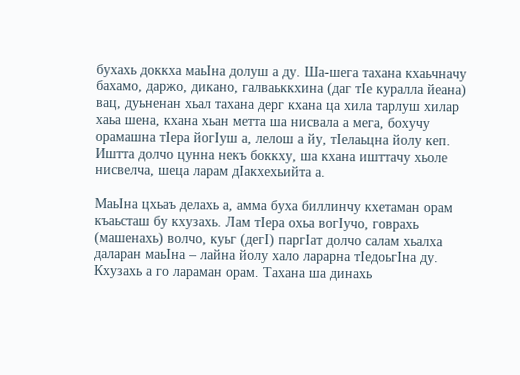бухахь доккха маьIна долуш а ду. Ша-шега тахана кхаьчначу бахамо, даржо, дикано, галваьккхина (даг тIе куралла йеана) вац, дуьненан хьал тахана дерг кхана ца хила тарлуш хилар хаьа шена, кхана хьан метта ша нисвала а мега, бохучу орамашна тIера йогIуш а, лелош а йу, тIелаьцна йолу кеп. Иштта долчо цунна некъ боккху, ша кхана ишттачу хьоле нисвелча, шеца ларам дIакхехьийта а.

МаьIна цхьаъ делахь а, амма буха биллинчу кхетаман орам къаьсташ бу кхузахь. Лам тIера охьа вогIучо, говрахь (машенахь) волчо, куьг (дегI) паргIат долчо салам хьалха даларан маьIна – лайна йолу хало ларарна тIедоьгIна ду. Кхузахь а го лараман орам. Тахана ша динахь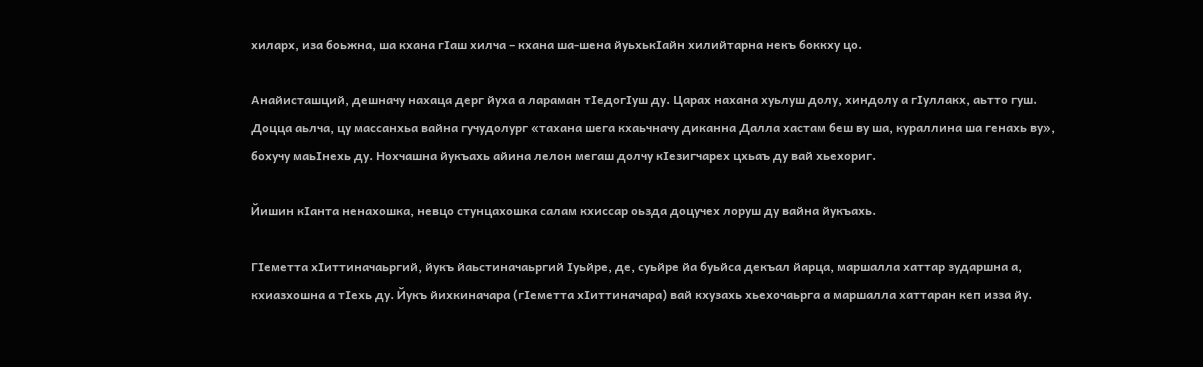хиларх, иза боьжна, ша кхана гIаш хилча – кхана ша-шена йуьхькIайн хилийтарна некъ боккху цо.

Анайисташций, дешначу нахаца дерг йуха а лараман тIедогIуш ду. Царах нахана хуьлуш долу, хиндолу а гIуллакх, аьтто гуш. Доцца аьлча, цу массанхьа вайна гучудолург «тахана шега кхаьчначу диканна Далла хастам беш ву ша, кураллина ша генахь ву», бохучу маьIнехь ду. Нохчашна йукъахь айина лелон мегаш долчу кIезигчарех цхьаъ ду вай хьехориг.

Йишин кIанта ненахошка, невцо стунцахошка салам кхиссар оьзда доцучех лоруш ду вайна йукъахь.

ГIеметта хIиттиначаьргий, йукъ йаьстиначаьргий Iуьйре, де, суьйре йа буьйса декъал йарца, маршалла хаттар зударшна а, кхиазхошна а тIехь ду. Йукъ йихкиначара (гIеметта хIиттиначара) вай кхузахь хьехочаьрга а маршалла хаттаран кеп изза йу.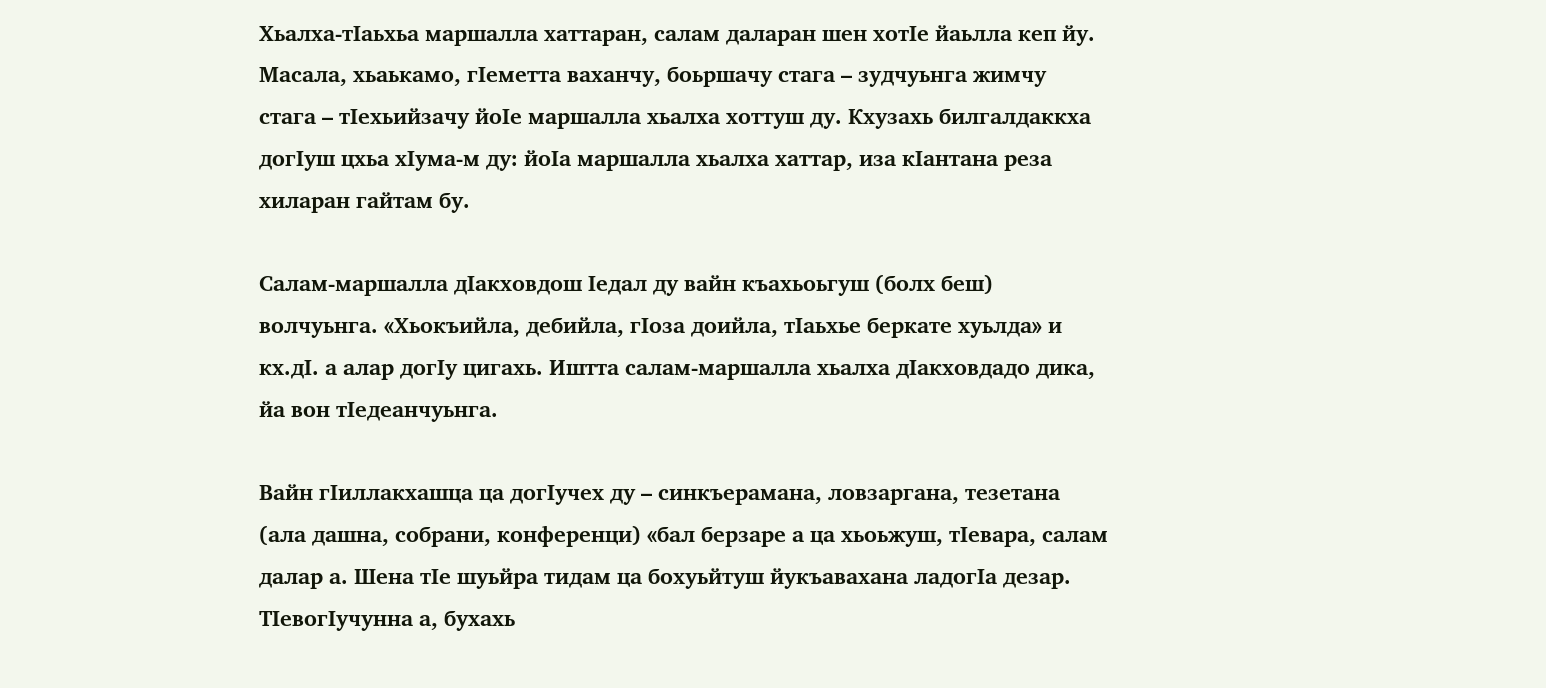Хьалха-тIаьхьа маршалла хаттаран, салам даларан шен хотIе йаьлла кеп йу. Масала, хьаькамо, гIеметта ваханчу, боьршачу стага – зудчуьнга жимчу стага – тIехьийзачу йоIе маршалла хьалха хоттуш ду. Кхузахь билгалдаккха догIуш цхьа хIума-м ду: йоIа маршалла хьалха хаттар, иза кIантана реза хиларан гайтам бу.

Салам-маршалла дIакховдош Iедал ду вайн къахьоьгуш (болх беш) волчуьнга. «Хьокъийла, дебийла, гIоза доийла, тIаьхье беркате хуьлда» и кх.дI. а алар догIу цигахь. Иштта салам-маршалла хьалха дIакховдадо дика, йа вон тIедеанчуьнга.

Вайн гIиллакхашца ца догIучех ду – синкъерамана, ловзаргана, тезетана (ала дашна, собрани, конференци) «бал берзаре а ца хьоьжуш, тIевара, салам далар а. Шена тIе шуьйра тидам ца бохуьйтуш йукъавахана ладогIа дезар. ТIевогIучунна а, бухахь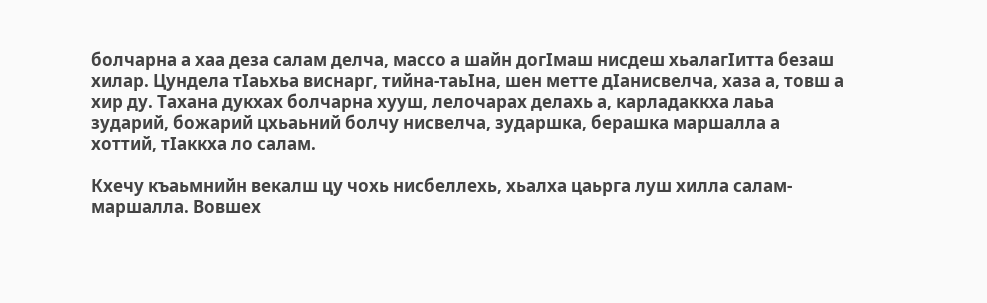болчарна а хаа деза салам делча, массо а шайн догIмаш нисдеш хьалагIитта безаш хилар. Цундела тIаьхьа виснарг, тийна-таьIна, шен метте дIанисвелча, хаза а, товш а хир ду. Тахана дукхах болчарна хууш, лелочарах делахь а, карладаккха лаьа зударий, божарий цхьаьний болчу нисвелча, зударшка, берашка маршалла а хоттий, тIаккха ло салам.

Кхечу къаьмнийн векалш цу чохь нисбеллехь, хьалха цаьрга луш хилла салам-маршалла. Вовшех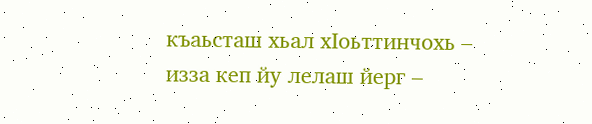къаьсташ хьал хIоьттинчохь – изза кеп йу лелаш йерг –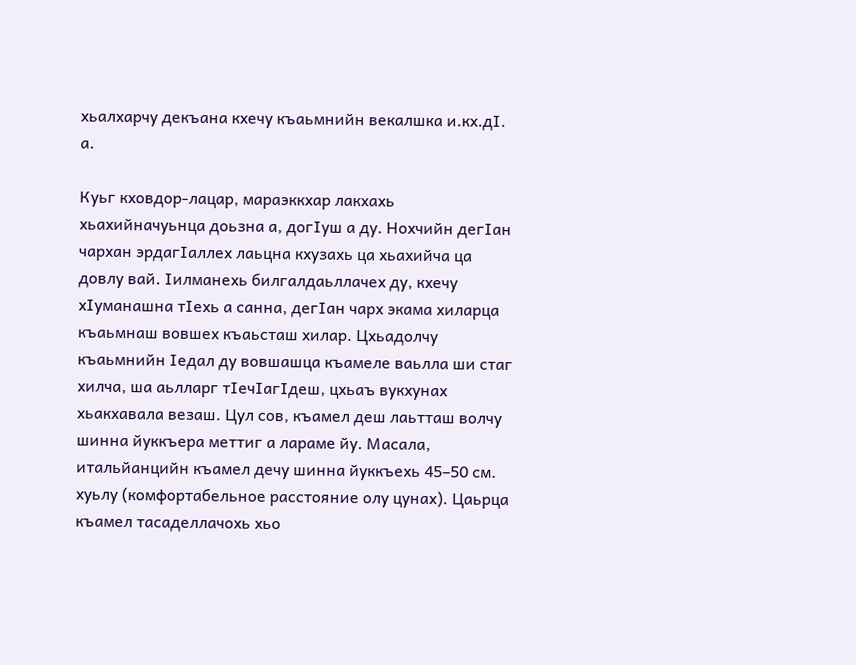хьалхарчу декъана кхечу къаьмнийн векалшка и.кх.дI. а.

Куьг кховдор-лацар, мараэккхар лакхахь хьахийначуьнца доьзна а, догIуш а ду. Нохчийн дегIан чархан эрдагIаллех лаьцна кхузахь ца хьахийча ца довлу вай. Iилманехь билгалдаьллачех ду, кхечу хIуманашна тIехь а санна, дегIан чарх экама хиларца къаьмнаш вовшех къаьсташ хилар. Цхьадолчу къаьмнийн Iедал ду вовшашца къамеле ваьлла ши стаг хилча, ша аьлларг тIечIагIдеш, цхьаъ вукхунах хьакхавала везаш. Цул сов, къамел деш лаьтташ волчу шинна йуккъера меттиг а лараме йу. Масала, итальйанцийн къамел дечу шинна йуккъехь 45–50 см. хуьлу (комфортабельное расстояние олу цунах). Цаьрца къамел тасаделлачохь хьо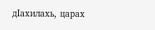дIахилахь, царах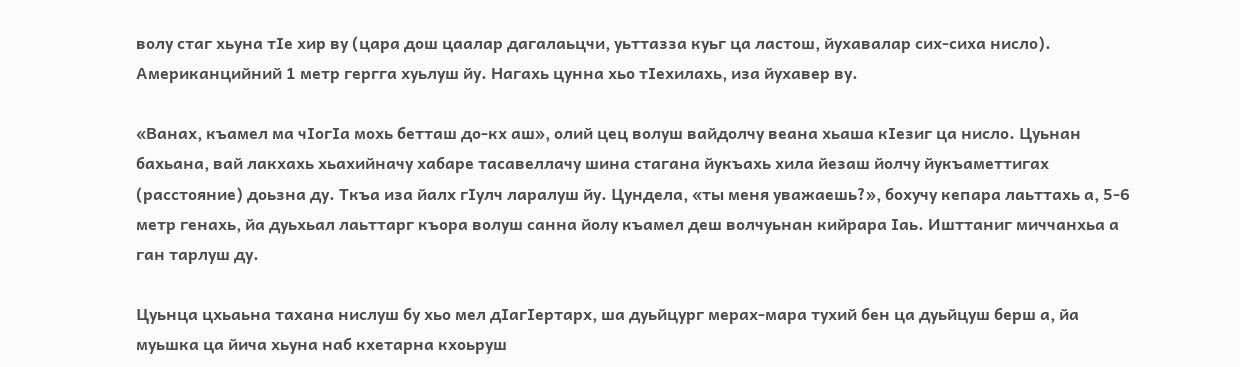волу стаг хьуна тIе хир ву (цара дош цаалар дагалаьцчи, уьттазза куьг ца ластош, йухавалар сих-сиха нисло). Американцийний 1 метр гергга хуьлуш йу. Нагахь цунна хьо тIехилахь, иза йухавер ву.

«Ванах, къамел ма чIогIа мохь бетташ до-кх аш», олий цец волуш вайдолчу веана хьаша кIезиг ца нисло. Цуьнан бахьана, вай лакхахь хьахийначу хабаре тасавеллачу шина стагана йукъахь хила йезаш йолчу йукъаметтигах (расстояние) доьзна ду. Ткъа иза йалх гIулч ларалуш йу. Цундела, «ты меня уважаешь?», бохучу кепара лаьттахь а, 5-6 метр генахь, йа дуьхьал лаьттарг къора волуш санна йолу къамел деш волчуьнан кийрара Iаь. Ишттаниг миччанхьа а ган тарлуш ду.

Цуьнца цхьаьна тахана нислуш бу хьо мел дIагIертарх, ша дуьйцург мерах-мара тухий бен ца дуьйцуш берш а, йа муьшка ца йича хьуна наб кхетарна кхоьруш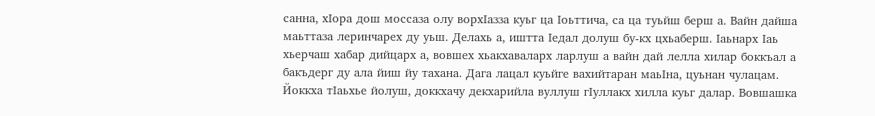санна, хIора дош моссаза олу ворхIазза куьг ца Iоьттича, са ца туьйш берш а. Вайн дайша маьттаза леринчарех ду уьш. Делахь а, иштта Iедал долуш бу-кх цхьаберш. Iаьнарх Iаь хьерчаш хабар дийцарх а, вовшех хьакхаваларх ларлуш а вайн дай лелла хилар боккъал а бакъдерг ду ала йиш йу тахана. Дага лацал куьйге вахийтаран маьIна, цуьнан чулацам. Йоккха тIаьхье йолуш, доккхачу декхарийла вуллуш гIуллакх хилла куьг далар. Вовшашка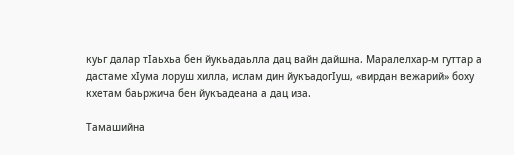куьг далар тIаьхьа бен йукьадаьлла дац вайн дайшна. Маралелхар-м гуттар а дастаме хIума лоруш хилла, ислам дин йукъадогIуш, «вирдан вежарий» боху кхетам баьржича бен йукъадеана а дац иза.

Тамашийна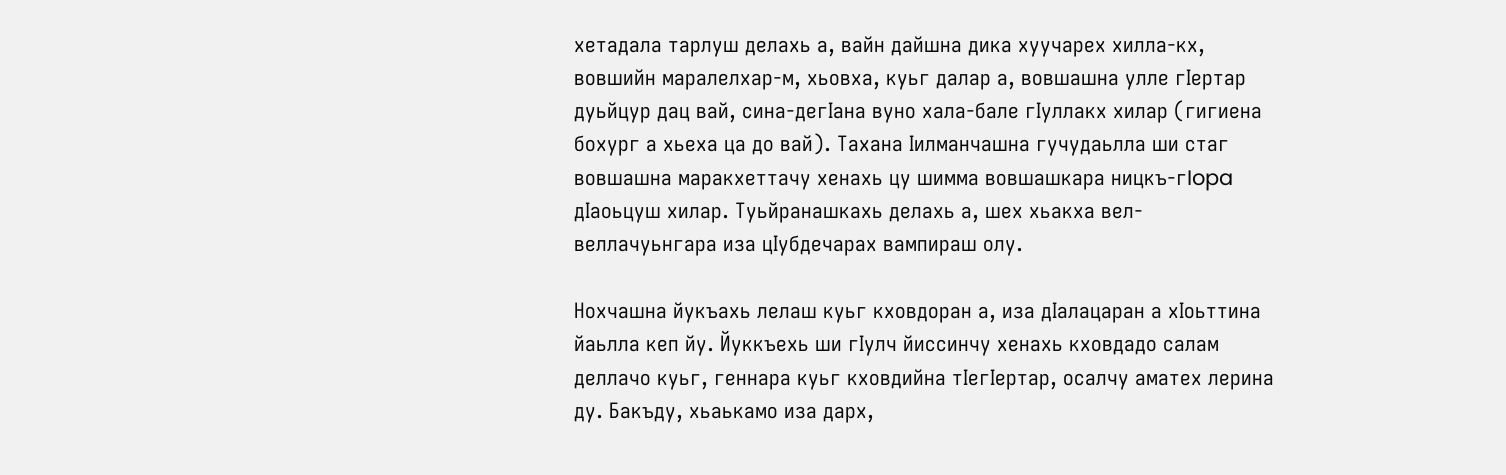хетадала тарлуш делахь а, вайн дайшна дика хуучарех хилла-кх, вовшийн маралелхар-м, хьовха, куьг далар а, вовшашна улле гIертар дуьйцур дац вай, сина-дегIана вуно хала-бале гIуллакх хилар (гигиена бохург а хьеха ца до вай). Тахана Iилманчашна гучудаьлла ши стаг вовшашна маракхеттачу хенахь цу шимма вовшашкара ницкъ-гIopa дIаоьцуш хилар. Туьйранашкахь делахь а, шех хьакха вел-веллачуьнгара иза цIубдечарах вампираш олу.

Нохчашна йукъахь лелаш куьг кховдоран а, иза дIалацаран а хIоьттина йаьлла кеп йу. Йуккъехь ши гIулч йиссинчу хенахь кховдадо салам деллачо куьг, геннара куьг кховдийна тIегIертар, осалчу аматех лерина ду. Бакъду, хьаькамо иза дарх,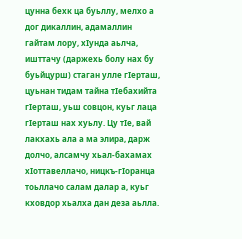цунна бехк ца буьллу, мелхо а дог дикаллин, адамаллин гайтам лору, хIунда аьлча, ишттачу (даржехь болу нах бу буьйцурш) стаган улле гIерташ, цуьнан тидам тайна тIебахийта гIерташ, уьш совцон, куьг лаца гIерташ нах хуьлу. Цу тIе, вай лакхахь ала а ма элира, дарж долчо, алсамчу хьал-бахамах хIоттавеллачо, ницкъ-гIоранца тоьллачо салам далар а, куьг кховдор хьалха дан деза аьлла.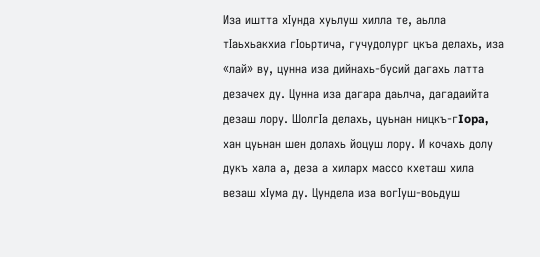Иза иштта хIунда хуьлуш хилла те, аьлла тIаьхьакхиа гIоьртича, гучудолург цкъа делахь, иза «лай» ву, цунна иза дийнахь-бусий дагахь латта дезачех ду. Цунна иза дагара даьлча, дагадаийта дезаш лору. ШолгIа делахь, цуьнан ницкъ-гIopa, хан цуьнан шен долахь йоцуш лору. И кочахь долу дукъ хала а, деза а хиларх массо кхеташ хила везаш хIума ду. Цундела иза вогIуш-воьдуш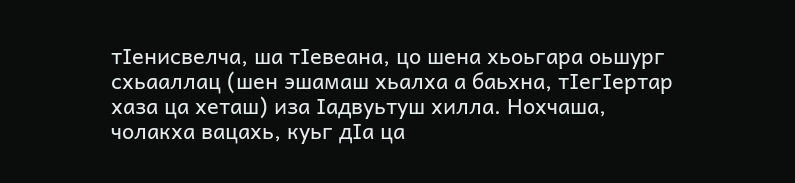тIенисвелча, ша тIевеана, цо шена хьоьгара оьшург схьааллац (шен эшамаш хьалха а баьхна, тIегIертар хаза ца хеташ) иза Iадвуьтуш хилла. Нохчаша, чолакха вацахь, куьг дIа ца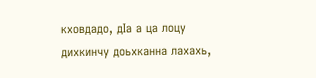кховдадо, дIа а ца лоцу дихкинчу доьхканна лахахь,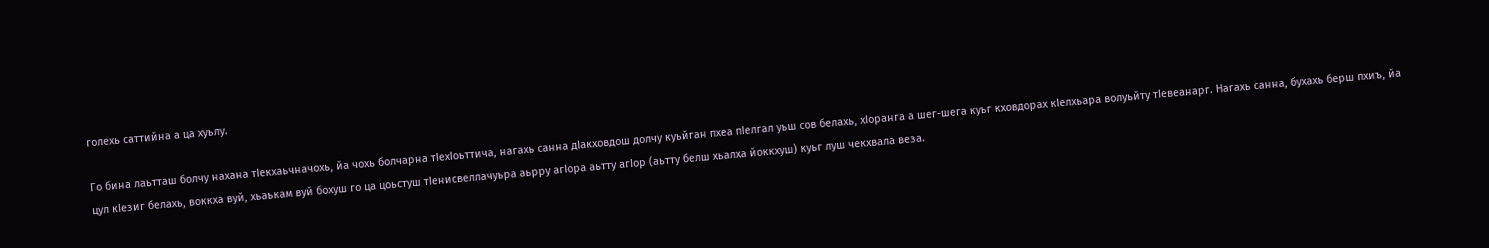голехь саттийна а ца хуьлу.

Го бина лаьтташ болчу нахана тIекхаьчначохь, йа чохь болчарна тIехIоьттича, нагахь санна дIакховдош долчу куьйган пхеа пIелгал уьш сов белахь, хIоранга а шег-шега куьг кховдорах кIелхьара волуьйту тIевеанарг. Нагахь санна, бухахь берш пхиъ, йа цул кIезиг белахь, воккха вуй, хьаькам вуй бохуш го ца цоьстуш тIенисвеллачуьра аьрру агIора аьтту агIор (аьтту белш хьалха йоккхуш) куьг луш чекхвала веза.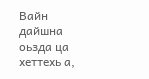Вайн дайшна оьзда ца хеттехь а,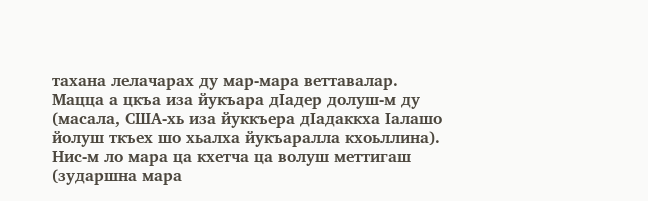тахана лелачарах ду мар-мара веттавалар. Мацца а цкъа иза йукъара дIадер долуш-м ду (масала, США-хь иза йуккъера дIадаккха Iалашо йолуш ткъех шо хьалха йукъаралла кхоьллина). Нис-м ло мара ца кхетча ца волуш меттигаш (зударшна мара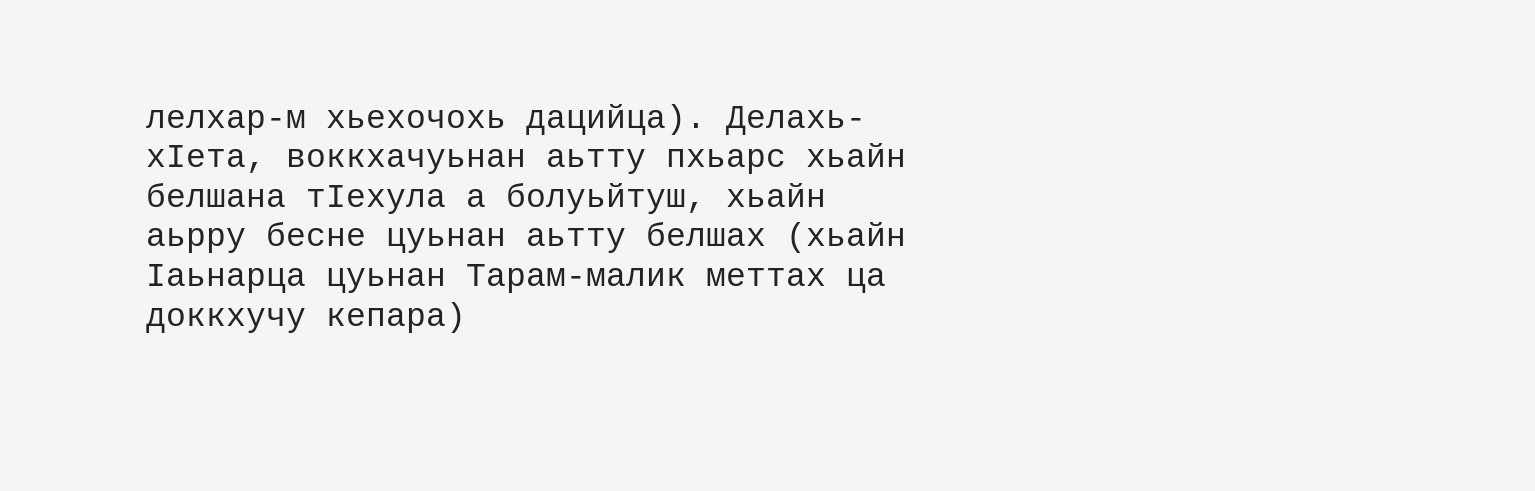лелхар-м хьехочохь дацийца). Делахь-хIета, воккхачуьнан аьтту пхьарс хьайн белшана тIехула а болуьйтуш, хьайн аьрру бесне цуьнан аьтту белшах (хьайн Iаьнарца цуьнан Тарам-малик меттах ца доккхучу кепара)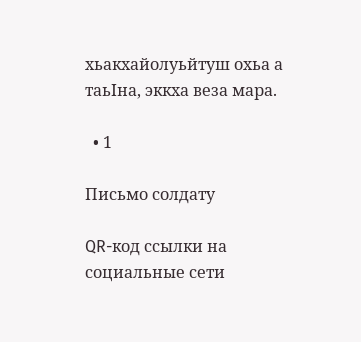хьакхайолуьйтуш охьа а таьIна, эккха веза мара.

  • 1

Письмо солдату

QR-код ссылки на социальные сети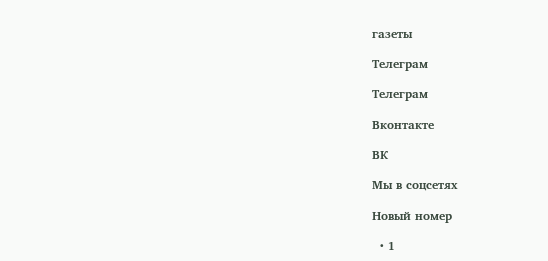газеты

Телеграм

Телеграм

Вконтакте

ВК

Мы в соцсетях

Новый номер

  • 1